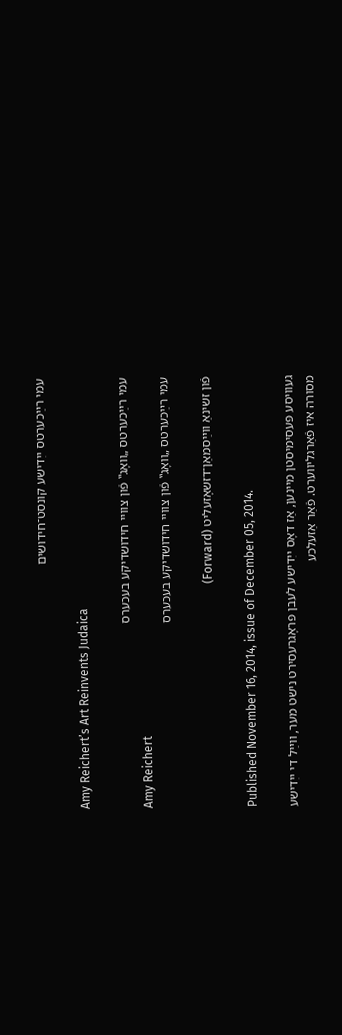עמי רײַכערטס ייִדישע קונסט־חידושים

Amy Reichert’s Art Reinvents Judaica

עמי רײַכערטס „וואָג‟ פֿון צוויי חידושדיקע בעכערס
Amy Reichert
עמי רײַכערטס „וואָג‟ פֿון צוויי חידושדיקע בעכערס

פֿון זשינאַ ווײַסמאַן־דזשאָזעליט (Forward)

Published November 16, 2014, issue of December 05, 2014.

געוויסע פּעסימיסטן מיינען, אַז דאָס ייִדישע לעבן פּראָגרעסירט נישט מער, ווײַל די ייִדישע מסורה איז פֿאַרגליווערט. פֿאַר אַזעלכע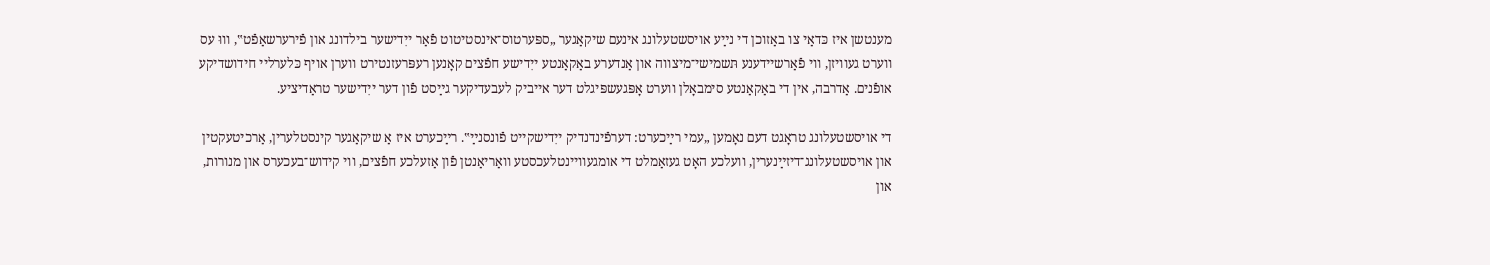מענטשן איז כּדאַי צו באַזוכן די נײַע אויסשטעלונג אינעם שיקאַגער „ספּערטוס־אינסטיטוט פֿאַר ייִדישער בילדונג און פֿירערשאַפֿט‟, וווּ עס ווערט געוויזן, ווי פֿאַרשיידענע תּשמישי־מיצווה און אַנדערע באַקאַנטע ייִדישע חפֿצים קאָנען רעפּרעזנטירט ווערן אויף כּלערליי חידושדיקע אופֿנים. אַדרבה, אין די באַקאַנטע סימבאָלן ווערט אָפּגעשפּיגלט דער אייביק לעבעדיקער גײַסט פֿון דער ייִדישער טראַדיציע.

די אויסשטעלונג טראָגט דעם נאָמען „עמי רײַכערט: דערפֿינדנדיק ייִדישקייט פֿונסנײַ‟. רײַכערט איז אַ שיקאַגער קינסטלערין, אַרכיטעקטין און אויסשטעלונג־דיזײַנערין, וועלכע האָט געזאַמלט די אומגעוויינטלעכסטע וואַריאַנטן פֿון אַזעלכע חפֿצים, ווי קידוש־בעכערס און מנורות, און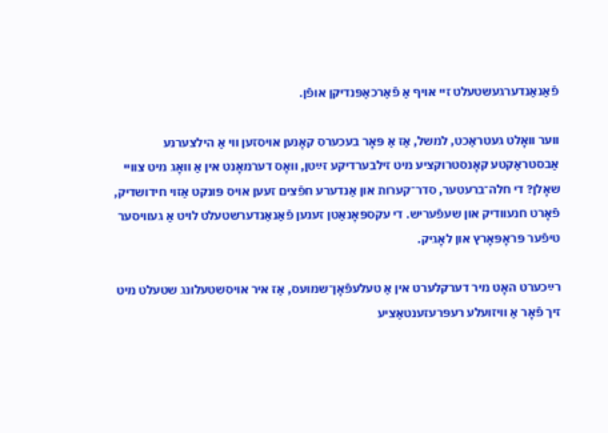פֿאַנאַנדערגעשטעלט זיי אויף אַ פֿאַרכאַפּנדיקן אופֿן.

ווער וואָלט געטראַכט, למשל, אַז אַ פּאָר בעכערס קאָנען אויסזען ווי אַ הילצערנע אַבסטראַקטע קאָנסטרוקציע מיט זילבערדיקע זײַטן, וואָס דערמאָנט אין אַ וואָג מיט צוויי שאָלן? די חלה־ברעטער, סדר־קערות און אַנדערע חפֿצים זעען אויס פּונקט אַזוי חידושדיק, פֿאָרט חנעוודיק און שעפֿעריש. די עקספּאָנאַטן זענען פֿאַנאַנדערשטעלט לויט אַ געוויסער טיפֿער פּראָפּאָרץ און לאָגיק.

רײַכערט האָט מיר דערקלערט אין אַ טעלעפֿאָן־שמועס, אַז איר אויסשטעלונג שטעלט מיט זיך פֿאָר אַ וויזועלע רעפּרעזענטאַציע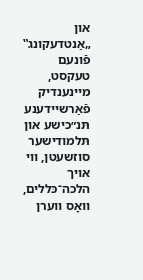און „אַנטדעקונג‟ פֿונעם טעקסט, מיינענדיק פֿאַרשיידענע תּנ״כישע און תּלמודישער סוזשעטן, ווי אויך הלכה־כּללים, וואָס ווערן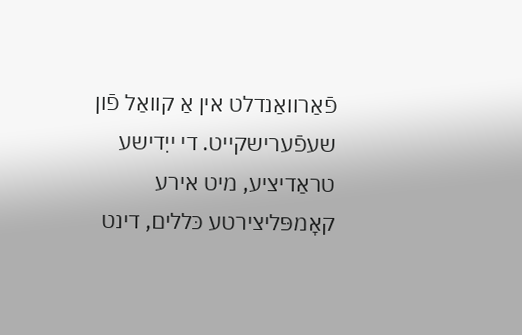פֿאַרוואַנדלט אין אַ קוואַל פֿון שעפֿערישקייט. די ייִדישע טראַדיציע, מיט אירע קאָמפּליצירטע כּללים, דינט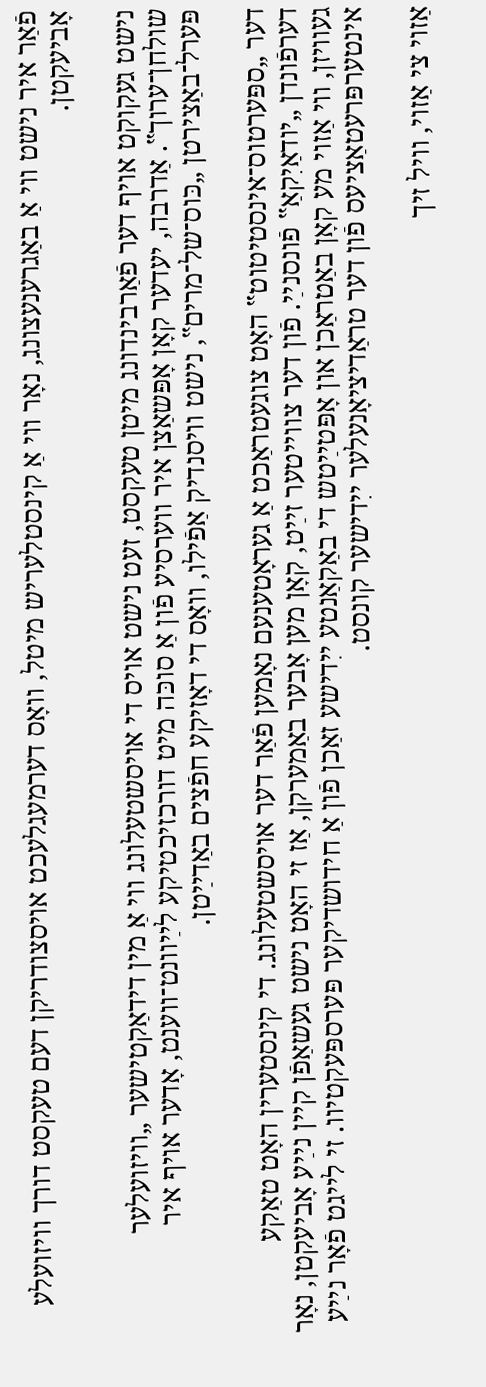פֿאַר איר נישט ווי אַ באַגרענעצונג, נאָר ווי אַ קינסטלעריש מיטל, וואָס דערמעגלעכט אויסצודריקן דעם טעקסט דורך וויזועלע אָביעקטן.

נישט געקוקט אויף דער פֿאַרבינדונג מיטן טעקסט, זעט נישט אויס די אויסשטעלונג ווי אַ מין דידאַקטישער „וויזועלער שולחן־ערוך‟. אַדרבה, יעדער קאָן אָפּשאַצן איר ווערסיע פֿון אַ סוכּה מיט דורכזיכטיקע לײַוונט־ווענט, אָדער אויף איר פּערל־באַצירטן „כּוס־של־מרים‟, נישט וויסנדיק אַפֿילו, וואָס די דאָזיקע חפֿצים באַדײַטן.

דער „ספּערטוס־אינסטיטוט‟ האָט צוגעטראַכט אַ געראָטענעם נאָמען פֿאַר דער אויסשטעלונג. די קינסטערין האָט טאַקע דערפֿונדן „יודאַיִקאַ‟ פֿונסנײַ. פֿון דער צווייטער זײַט, קאָן מען אָבער באַמערקן, אַז זי האָט נישט געשאַפֿן קיין נײַע אָביעקטן, נאָר געוויזן, ווי אַזוי מע קאָן באַטראַכן און אָפּטײַטש די באַקאַנטע ייִדישע זאַכן פֿון אַ חידושדיקער פּערספּעקטיוו. זי לייגט פֿאָר נײַע אינטערפּרעטאַציעס פֿון דער טראַדיציאָנעלער ייִדישער קונסט.

אַזוי צי אַזוי, וויל זיך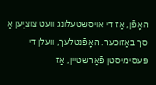האָפֿן, אַז די אויסשטעלונג וועט צוציִען אַ סך באַזוכער. האָפֿנטלעך, וועלן די פּעסימיסטן פֿאַרשטיין, אַז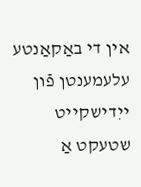אין די באַקאַנטע עלעמענטן פֿון ייִדישקייט שטעקט אַ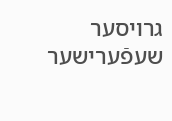גרויסער שעפֿערישער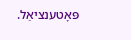פּאָטענציאַל.